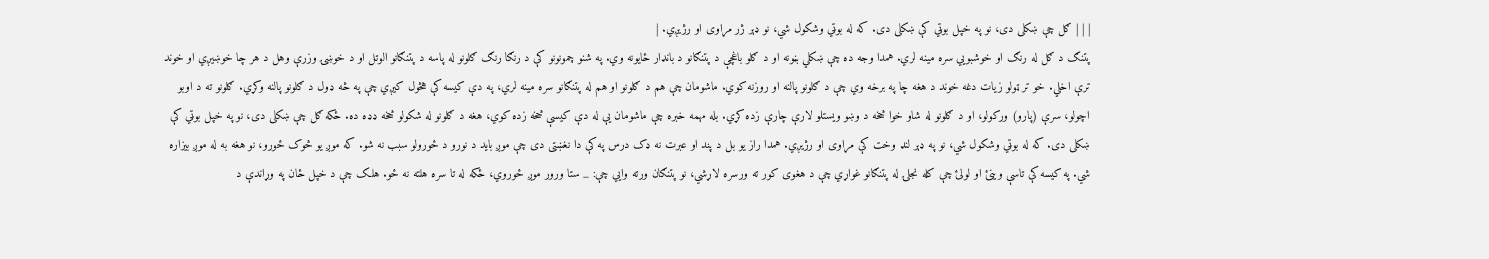| | | ګل چې ښکلی دی، نو په خپل بوټي کې ښکلی دی. که له بوټي وشکول شي، نو ډېر ژر مړاوی او رژيږي. |
پتنګ د ګل له رنګ او خوشبويي سره مينه لري. همدا وجه ده چې ښکلي بڼونه او د ګلو باغچې د پتنګانو د بانډار ځايونه وي. په شنو چمونونو کې د رنګا رنګ ګلونو له پاسه د پتنګانو الوتل او د خوښۍ وزرې وهل د هر چا خوښيږي او خوند ترې اخلي. خو تر ټولو زيات دغه خوند د هغه چا په برخه وي چې د ګلونو پالنه او روزنه کوي. ماشومان چې هم د ګلونو او هم له پتنګانو سره مينه لري، په دې کيسه کې هڅول کيږي چې په څه ډول د ګلونو پالنه وکړي. ګلونو ته د اوبو اچولو، سرې (پارو) ورکولو، او د ګلونو له شاو خوا څخه د وښو ويستلو لارې چارې زده کړي. بله مهمه خبره چې ماشومان يې له دې کيسې څخه زده کوي، هغه د ګلونو له شکولو څخه ډډه ده. ځکه ګل چې ښکلی دی، نو په خپل بوټي کې ښکلی دی. که له بوټي وشکول شي، نو په ډېر لنډ وخت کې مړاوی او رژيږي. همدا راز يو بل د پند او عبرت نه ډک درس په کې دا نغښتی دی چې موږ بايد د نورو د ځورولو سبب نه شو. که موږ يو څوک ځورو، نو هغه به له موږ بيزاره شي. په کيسه کې تاسې وينئ او لولئ چې کله نجلۍ له پتنګانو غواړي چې د هغوی کور ته ورسره لاړشي، نو پتنګان ورته وايي چې: _ ستا ورور موږ ځوروي، ځکه له تا سره هلته نه ځو. هلک چې د خپل ځان په وړاندې د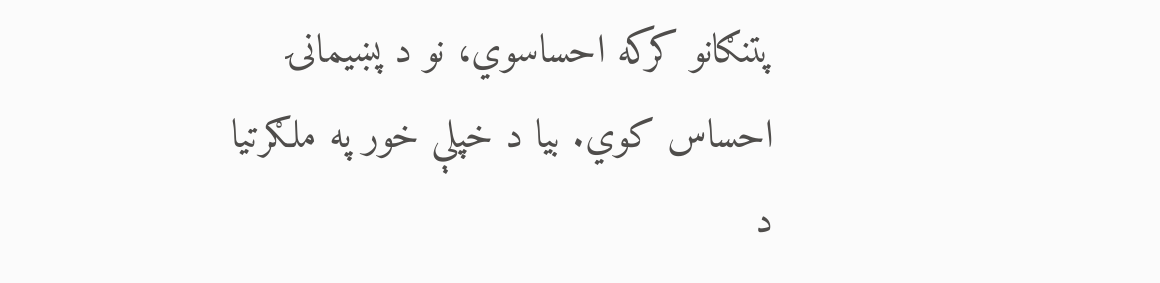پتنګانو کرکه احساسوي، نو د پښيمانۍ احساس کوي. بيا د خپلې خور په ملګرتيا د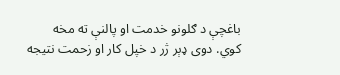باغچې د ګلونو خدمت او پالنې ته مخه کوي. دوی ډېر ژر د خپل کار او زحمت نتيجه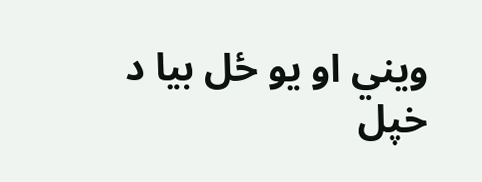ويني او يو ځل بيا د خپل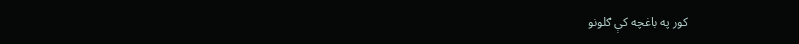کور په باغچه کې ګلونو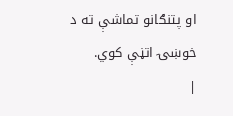او پتنګانو تماشې ته د خوښۍ اتڼې کوي.
|